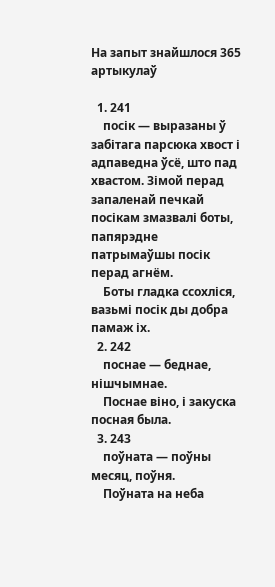На запыт знайшлося 365 артыкулаў

  1. 241
    посік — выразаны ў забітага парсюка хвост і адпаведна ўсё, што пад хвастом. Зімой перад запаленай печкай посікам змазвалі боты, папярэдне патрымаўшы посік перад агнём.
    Боты гладка ссохліся, вазьмі посік ды добра памаж іх.
  2. 242
    поснае — беднае, нішчымнае.
    Поснае віно, і закуска посная была.
  3. 243
    поўната — поўны месяц, поўня.
    Поўната на неба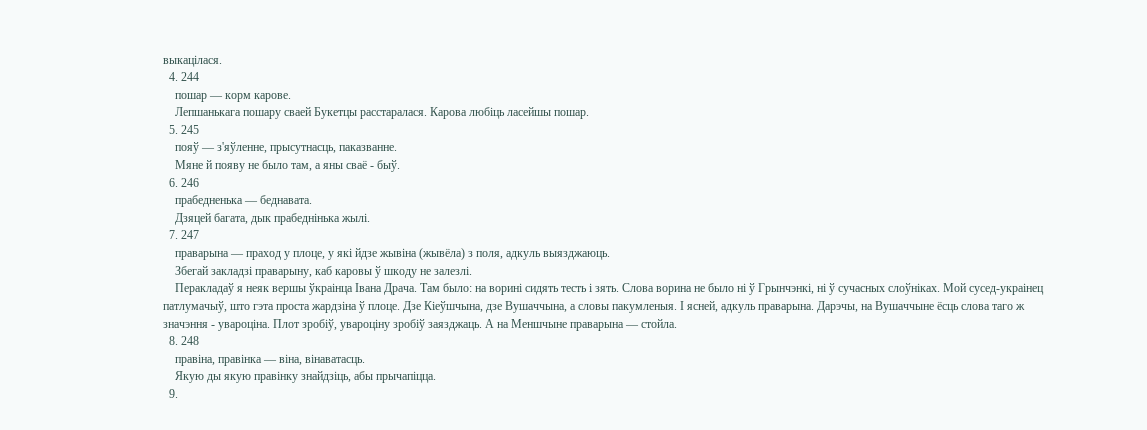выкацілася.
  4. 244
    пошар — корм карове.
    Лепшанькага пошару сваей Букетцы расстаралася. Карова любіць ласейшы пошар.
  5. 245
    пояў — з'яўленне, прысутнасць, паказванне.
    Мяне й появу не было там, а яны сваё - быў.
  6. 246
    прабедненька — беднавата.
    Дзяцей багата, дык прабеднінька жылі.
  7. 247
    праварына — праход у плоце, у які йдзе жывіна (жывёла) з поля, адкуль выязджаюць.
    Збегай закладзі праварыну, каб каровы ў шкоду не залезлі.
    Перакладаў я неяк вершы ўкраінца Івана Драча. Там было: на ворині сидять тесть і зять. Слова ворина не было ні ў Грынчэнкі, ні ў сучасных слоўніках. Мой сусед-украінец патлумачыў, што гэта проста жардзіна ў плоце. Дзе Кіеўшчына, дзе Вушаччына, а словы пакумленыя. І ясней, адкуль праварына. Дарэчы, на Вушаччыне ёсць слова таго ж значэння - увароціна. Плот зробіў, увароціну зробіў заязджаць. А на Меншчыне праварына — стойла.
  8. 248
    правіна, правінка — віна, вінаватасць.
    Якую ды якую правінку знайдзіць, абы прычапіцца.
  9.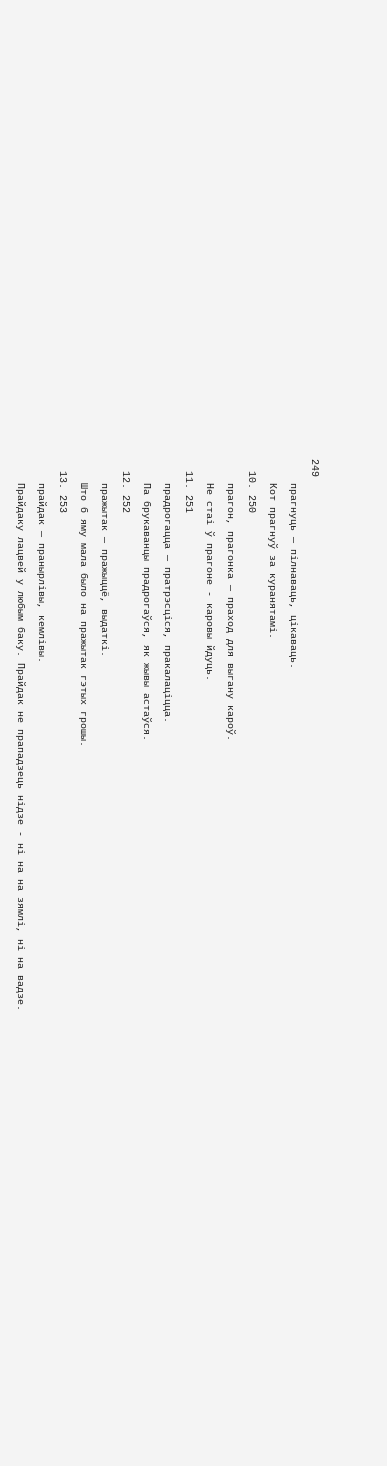249
    прагнуць — пілнаваць, цікаваць.
    Кот прагнуў за куранятамі.
  10. 250
    прагон, прагонка — праход для выгану кароў.
    Не стаі ў прагоне - каровы йдуць.
  11. 251
    прадрогацца — пратрэсціся, пракалаціцца.
    Па брукаванцы прадрогаўся, як жывы астаўся.
  12. 252
    пражытак — пражыццё, выдаткі.
    Што б яму мала было на пражытак гэтых грошы.
  13. 253
    прайдак — пранырлівы, кемлівы.
    Прайдаку лацвей у любым баку. Прайдак не прападзець нідзе - ні на на зямлі, ні на вадзе.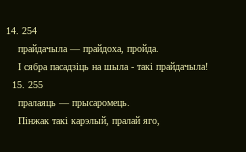14. 254
    прайдачыла — прайдоха, пройда.
    І сябра пасадзіць на шыла - такі прайдачыла!
  15. 255
    пралаяць — прысаромець.
    Пінжак такі карэлый, пралай яго,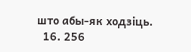што абы-як ходзіць.
  16. 256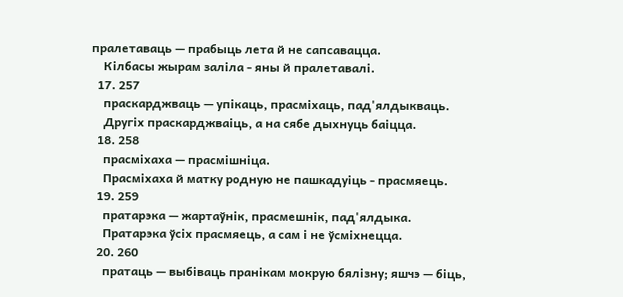пралетаваць — прабыць лета й не сапсавацца.
    Кілбасы жырам заліла - яны й пралетавалі.
  17. 257
    праскарджваць — упікаць, прасміхаць, пад'ялдыкваць.
    Другіх праскарджваіць, а на сябе дыхнуць баіцца.
  18. 258
    прасміхаха — прасмішніца.
    Прасміхаха й матку родную не пашкадуіць - прасмяець.
  19. 259
    пратарэка — жартаўнік, прасмешнік, пад'ялдыка.
    Пратарэка ўсіх прасмяець, а сам і не ўсміхнецца.
  20. 260
    пратаць — выбіваць пранікам мокрую бялізну; яшчэ — біць,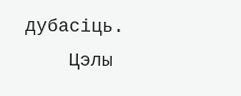дубасіць.
    Цэлы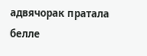адвячорак пратала белле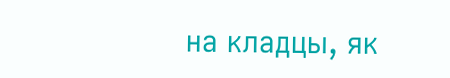на кладцы, як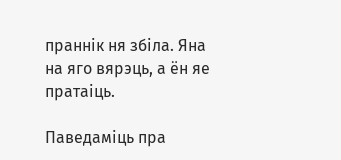праннік ня збіла. Яна на яго вярэць, а ён яе пратаіць.

Паведаміць пра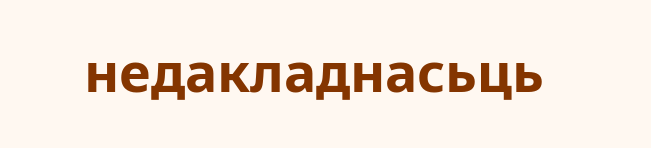недакладнасьць